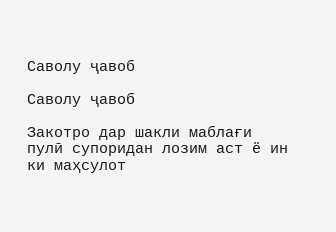Саволу ҷавоб

Саволу ҷавоб

Закотро дар шакли маблағи пулӣ супоридан лозим аст ё ин ки маҳсулот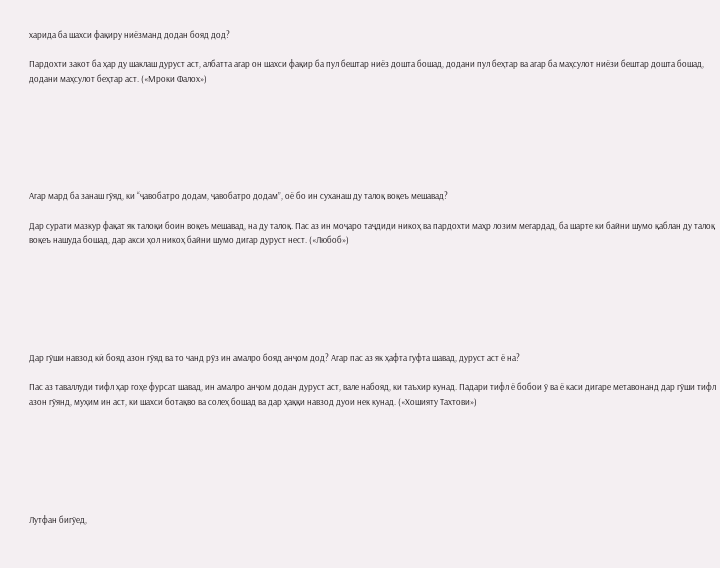харида ба шахси фақиру ниёзманд додан бояд дод?

Пардохти закот ба ҳар ду шаклаш дуруст аст, албатта агар он шахси фақир ба пул бештар ниёз дошта бошад, додани пул беҳтар ва агар ба маҳсулот ниёзи бештар дошта бошад, додани маҳсулот беҳтар аст. («Мроки Фалох»)







Агар мард ба занаш гўяд, ки “ҷавобатро додам, ҷавобатро додам”, оё бо ин суханаш ду талоқ воқеъ мешавад?

Дар сурати мазкур фақат як талоқи боин воқеъ мешавад, на ду талоқ. Пас аз ин моҷаро таҷдиди никоҳ ва пардохти маҳр лозим мегардад, ба шарте ки байни шумо қаблан ду талоқ воқеъ нашуда бошад, дар акси ҳол никоҳ байни шумо дигар дуруст нест. («Любоб»)







Дар гўши навзод кӣ бояд азон гўяд ва то чанд рўз ин амалро бояд анҷом дод? Агар пас аз як ҳафта гуфта шавад, дуруст аст ё на?

Пас аз таваллуди тифл ҳар гоҳе фурсат шавад, ин амалро анҷом додан дуруст аст, вале набояд, ки таъхир кунад. Падари тифл ё бобои ў ва ё каси дигаре метавонанд дар гўши тифл азон гўянд, муҳим ин аст, ки шахси ботақво ва солеҳ бошад ва дар ҳаққи навзод дуои нек кунад. («Хошияту Тахтови»)







Лутфан бигўед,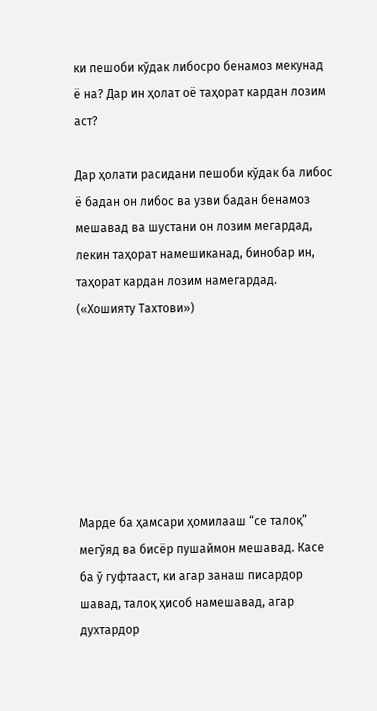ки пешоби кўдак либосро бенамоз мекунад ё на? Дар ин ҳолат оё таҳорат кардан лозим аст?

Дар ҳолати расидани пешоби кўдак ба либос ё бадан он либос ва узви бадан бенамоз мешавад ва шустани он лозим мегардад, лекин таҳорат намешиканад, бинобар ин, таҳорат кардан лозим намегардад. («Хошияту Тахтови»)







Марде ба ҳамсари ҳомилааш “се талоқ” мегўяд ва бисёр пушаймон мешавад. Касе ба ў гуфтааст, ки агар занаш писардор шавад, талоқ ҳисоб намешавад, агар духтардор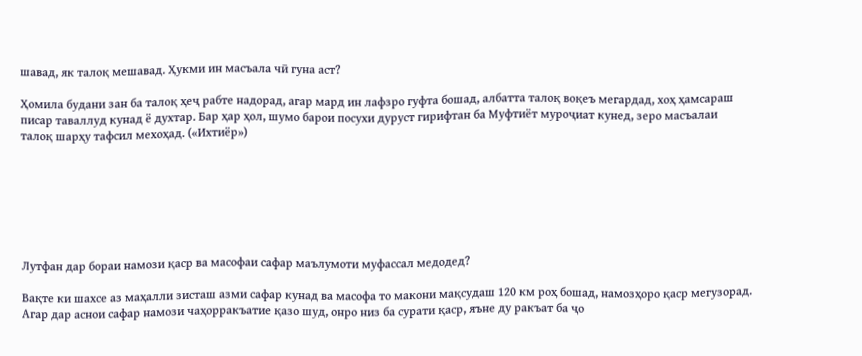шавад, як талоқ мешавад. Ҳукми ин масъала чӣ гуна аст?

Ҳомила будани зан ба талоқ ҳеҷ рабте надорад, агар мард ин лафзро гуфта бошад, албатта талоқ воқеъ мегардад, хоҳ ҳамсараш писар таваллуд кунад ё духтар. Бар ҳар ҳол, шумо барои посухи дуруст гирифтан ба Муфтиёт муроҷиат кунед, зеро масъалаи талоқ шарҳу тафсил мехоҳад. («Ихтиёр»)







Лутфан дар бораи намози қаср ва масофаи сафар маълумоти муфассал медодед?

Вақте ки шахсе аз маҳалли зисташ азми сафар кунад ва масофа то макони мақсудаш 120 км роҳ бошад, намозҳоро қаср мегузорад. Агар дар аснои сафар намози чаҳорракъатие қазо шуд, онро низ ба сурати қаср, яъне ду ракъат ба ҷо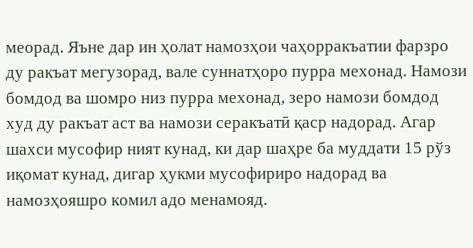меорад. Яъне дар ин ҳолат намозҳои чаҳорракъатии фарзро ду ракъат мегузорад, вале суннатҳоро пурра мехонад. Намози бомдод ва шомро низ пурра мехонад, зеро намози бомдод худ ду ракъат аст ва намози серакъатӣ қаср надорад. Агар шахси мусофир ният кунад, ки дар шаҳре ба муддати 15 рўз иқомат кунад, дигар ҳукми мусофириро надорад ва намозҳояшро комил адо менамояд.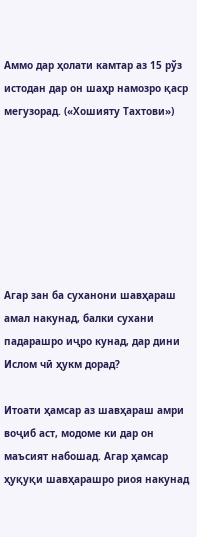Аммо дар ҳолати камтар аз 15 рўз истодан дар он шаҳр намозро қаср мегузорад. («Хошияту Тахтови»)







Агар зан ба суханони шавҳараш амал накунад, балки сухани падарашро иҷро кунад, дар дини Ислом чӣ ҳукм дорад?

Итоати ҳамсар аз шавҳараш амри воҷиб аст, модоме ки дар он маъсият набошад. Агар ҳамсар ҳуқуқи шавҳарашро риоя накунад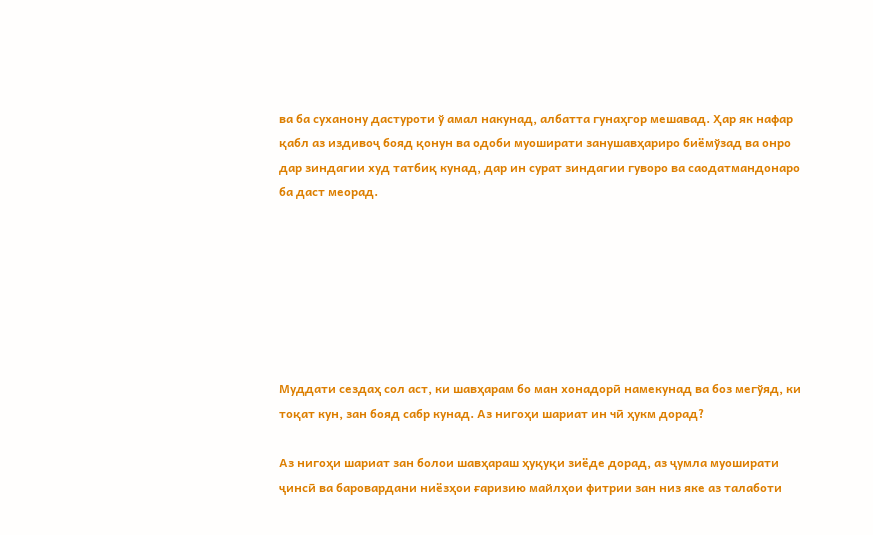ва ба суханону дастуроти ў амал накунад, албатта гунаҳгор мешавад. Ҳар як нафар қабл аз издивоҷ бояд қонун ва одоби муоширати занушавҳариро биёмўзад ва онро дар зиндагии худ татбиқ кунад, дар ин сурат зиндагии гуворо ва саодатмандонаро ба даст меорад.







Муддати сездаҳ сол аст, ки шавҳарам бо ман хонадорӣ намекунад ва боз мегўяд, ки тоқат кун, зан бояд сабр кунад. Аз нигоҳи шариат ин чӣ ҳукм дорад?

Аз нигоҳи шариат зан болои шавҳараш ҳуқуқи зиёде дорад, аз ҷумла муоширати ҷинсӣ ва баровардани ниёзҳои ғаризию майлҳои фитрии зан низ яке аз талаботи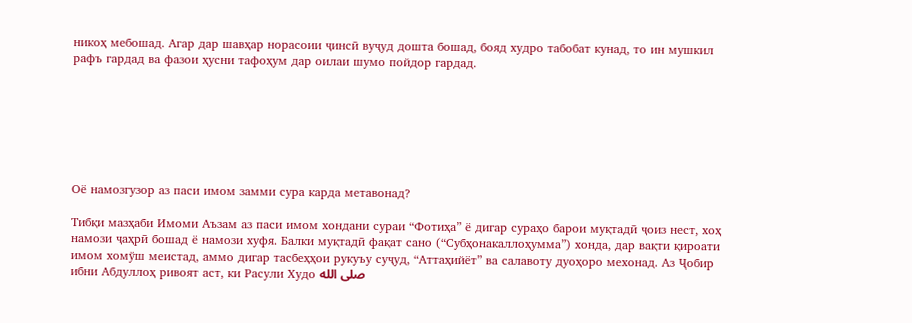никоҳ мебошад. Агар дар шавҳар норасоии ҷинсӣ вуҷуд дошта бошад, бояд худро табобат кунад, то ин мушкил рафъ гардад ва фазои ҳусни тафоҳум дар оилаи шумо пойдор гардад.







Оё намозгузор аз паси имом замми сура карда метавонад?

Тибқи мазҳаби Имоми Аъзам аз паси имом хондани сураи “Фотиҳа” ё дигар сураҳо барои муқтадӣ ҷоиз нест, хоҳ намози ҷаҳрӣ бошад ё намози хуфя. Балки муқтадӣ фақат сано (“Субҳонакаллоҳумма”) хонда, дар вақти қироати имом хомўш меистад, аммо дигар тасбеҳҳои рукуъу суҷуд, “Аттаҳийёт” ва салавоту дуоҳоро мехонад. Аз Ҷобир ибни Абдуллоҳ ривоят аст, ки Расули Худо صلى الله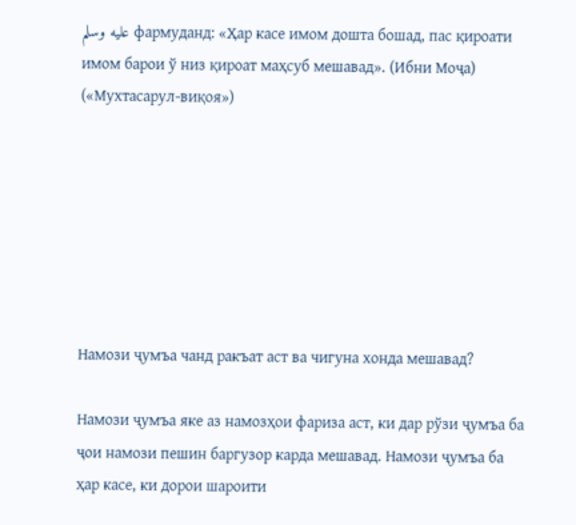عليه وسلم фармуданд: «Ҳар касе имом дошта бошад, пас қироати имом барои ў низ қироат маҳсуб мешавад». (Ибни Моҷа) («Мухтасарул-виқоя»)







Намози ҷумъа чанд ракъат аст ва чигуна хонда мешавад?

Намози ҷумъа яке аз намозҳои фариза аст, ки дар рўзи ҷумъа ба ҷои намози пешин баргузор карда мешавад. Намози ҷумъа ба ҳар касе, ки дорои шароити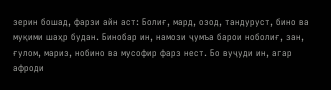зерин бошад, фарзи айн аст: Болиғ, мард, озод, тандуруст, бино ва муқими шаҳр будан. Бинобар ин, намози ҷумъа барои ноболиғ, зан, ғулом, мариз, нобино ва мусофир фарз нест. Бо вуҷуди ин, агар афроди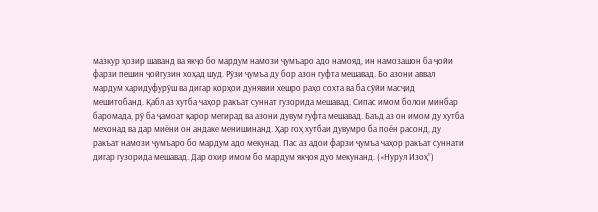мазкур ҳозир шаванд ва якҷо бо мардум намози ҷумъаро адо намояд, ин намозашон ба ҷойи фарзи пешин ҷойгузин хоҳад шуд. Рўзи ҷумъа ду бор азон гуфта мешавад. Бо азони аввал мардум харидуфурўш ва дигар корҳои дунявии хешро раҳо сохта ва ба сўйи масҷид мешитобанд. Қабл аз хутба чаҳор ракъат суннат гузорида мешавад. Сипас имом болои минбар баромада, рў ба ҷамоат қарор мегирад ва азони дувум гуфта мешавад. Баъд аз он имом ду хутба мехонад ва дар миёни он андаке менишинанд. Ҳар гоҳ хутбаи дувумро ба поён расонд, ду ракъат намози ҷумъаро бо мардум адо мекунад. Пас аз адои фарзи ҷумъа чаҳор ракъат суннати дигар гузорида мешавад. Дар охир имом бо мардум якҷоя дуо мекунанд. («Нурул Изоҳ”)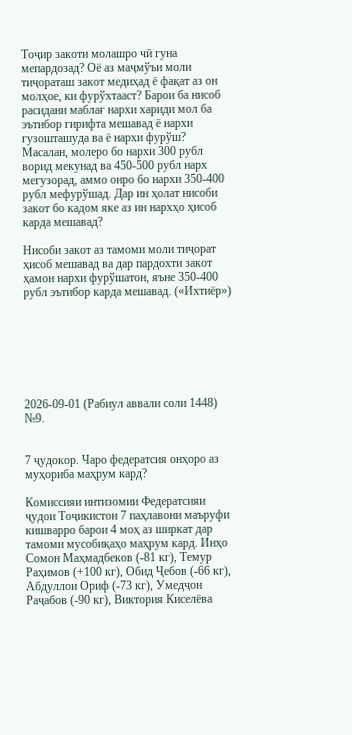Тоҷир закоти молашро чӣ гуна мепардозад? Оё аз маҷмўъи моли тиҷораташ закот медиҳад ё фақат аз он молҳое, ки фурўхтааст? Барои ба нисоб расидани маблағ нархи хариди мол ба эътибор гирифта мешавад ё нархи гузошташуда ва ё нархи фурўш? Масалан, молеро бо нархи 300 рубл ворид мекунад ва 450-500 рубл нарх мегузорад, аммо онро бо нархи 350-400 рубл мефурўшад. Дар ин ҳолат нисоби закот бо кадом яке аз ин нархҳо ҳисоб карда мешавад?

Нисоби закот аз тамоми моли тиҷорат ҳисоб мешавад ва дар пардохти закот ҳамон нархи фурўшатон, яъне 350-400 рубл эътибор карда мешавад. («Ихтиёр»)







2026-09-01 (Рабиул аввали соли 1448) №9.


7 ҷудокор. Чаро федератсия онҳоро аз муҳориба маҳрум кард?

Комиссияи интизомии Федератсияи ҷудои Тоҷикистон 7 паҳлавони маъруфи кишварро барои 4 моҳ аз ширкат дар тамоми мусобиқаҳо маҳрум кард. Инҳо Сомон Маҳмадбеков (-81 кг), Темур Раҳимов (+100 кг), Обид Ҷебов (-66 кг), Абдуллои Ориф (-73 кг), Умедҷон Раҷабов (-90 кг), Виктория Киселёва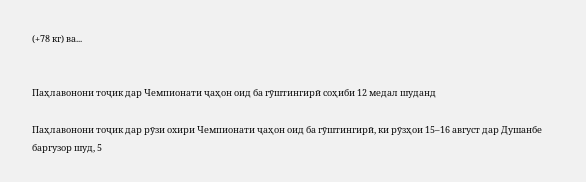(+78 кг) ва...


Паҳлавонони тоҷик дар Чемпионати ҷаҳон оид ба гӯштингирӣ соҳиби 12 медал шуданд

Паҳлавонони тоҷик дар рӯзи охири Чемпионати ҷаҳон оид ба гӯштингирӣ, ки рӯзҳои 15–16 август дар Душанбе баргузор шуд, 5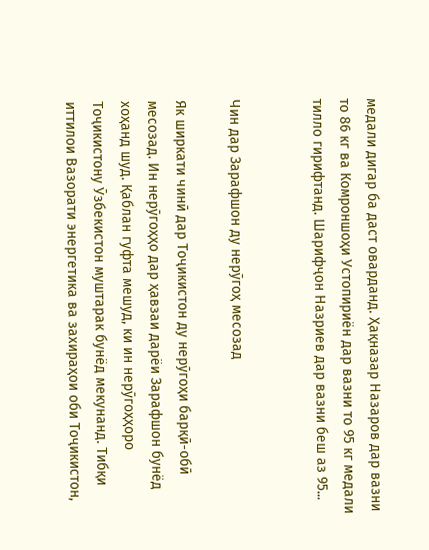медали дигар ба даст оварданд. Ҳақназар Назаров дар вазни то 86 кг ва Комроншоҳи Устопириён дар вазни то 95 кг медали тилло гирифтанд. Шарифҷон Назриев дар вазни беш аз 95...


Чин дар Зарафшон ду нерӯгоҳ месозад

Як ширкати чинӣ дар Тоҷикистон ду нерӯгоҳи барқӣ-обӣ месозад. Ин нерӯгоҳҳо дар ҳавзаи дарёи Зарафшон бунёд хоҳанд шуд. Қаблан гуфта мешуд, ки ин нерӯгоҳҳоро Тоҷикистону Ӯзбекистон муштарак бунёд мекунанд. Тибқи иттилои Вазорати энергетика ва захираҳои оби Тоҷикистон,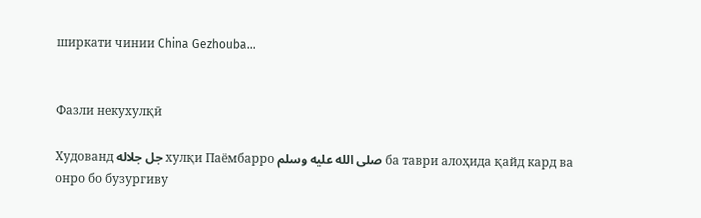ширкати чинии China Gezhouba...


Фазли некухулқӣ

Худованд جل جلاله хулқи Паёмбарро صلى الله عليه وسلم ба таври алоҳида қайд кард ва онро бо бузургиву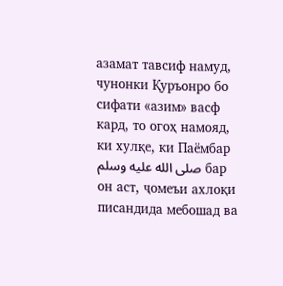азамат тавсиф намуд, чунонки Қуръонро бо сифати «азим» васф кард, то огоҳ намояд, ки хулқе, ки Паёмбар صلى الله عليه وسلم бар он аст, ҷомеъи ахлоқи писандида мебошад ва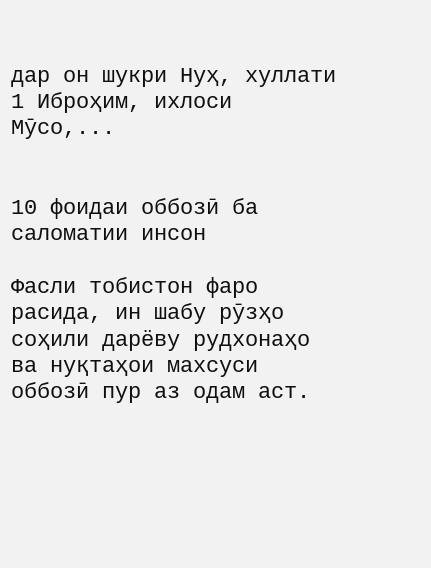дар он шукри Нуҳ, хуллати 1 Иброҳим, ихлоси Мӯсо,...


10 фоидаи оббозӣ ба саломатии инсон

Фасли тобистон фаро расида, ин шабу рӯзҳо соҳили дарёву рудхонаҳо ва нуқтаҳои махсуси оббозӣ пур аз одам аст.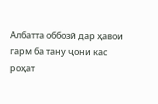Албатта оббозӣ дар ҳавои гарм ба тану ҷони кас роҳат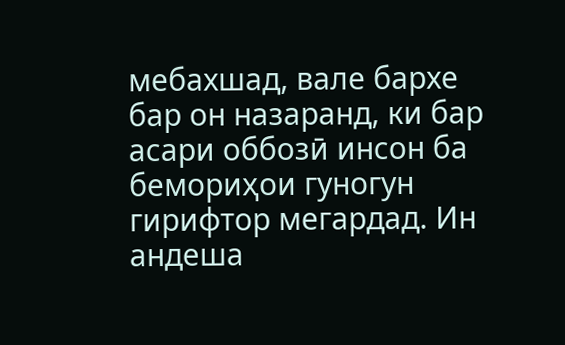мебахшад, вале бархе бар он назаранд, ки бар асари оббозӣ инсон ба бемориҳои гуногун гирифтор мегардад. Ин андеша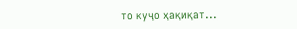то куҷо ҳақиқат...